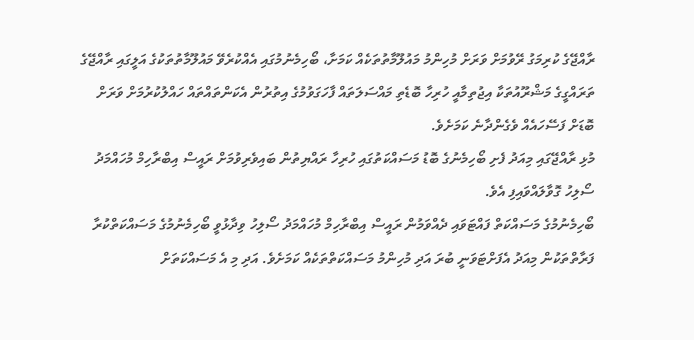ރާއްޖޭގެ ކުރިމަގު ރޭވުމަށް ވަރަށް މުހިންމު މައުލޫމާތުތަކެއް ކަމަށާ، ބޯހިމެނުމުގައި އެއްކުރެވޭ މައުލޫމާތުތަކުގެ އަލީގައި ރާއްޖޭގެ ތަރައްގީގެ މަޝްރޫއުތަކާ އިޖުތިމާއީ ހުރިހާ ބޮޑެތި މައްސަލަތައް ފާހަގަވުމުގެ އިތުރުން އެކަންތައްތައް ހައްލުކުރުމަށް ވަރަށް ބޮޑަށް ފަސޭހައެއް ވެގެންދާނެ ކަމަށެވެ.
މުޅި ރާއްޖޭގައި މިއަދު ފެށި ބޯހިމެނުގެ ބޮޑު މަސައްކަތުގައި ހުރިހާ ރައްޔިތުން ބައިވެރިވުމަށް ރައީސް އިބްރާހިމް މުހައްމަދު ސޯލިހު ގޮވާލައްވައިފި އެވެ.
ބޯހިމެނުމުގެ މަސައްކަތް ފައްޓަވައި ދެއްވަމުން ރައީސް އިބްރާހިމް މުހައްމަދު ސޯލިހު ވިދާޅުވީ ބޯހިމެނުމުގެ މަސައްކަތްކުރާ ފަރާތްތަކުން މިއަދު އެފަށްޓަވަނީ ބުރަ އަދި މުހިންމު މަސައްކަތްތަކެއް ކަމަށެވެ. އަދި މި އެ މަސައްކަތަށް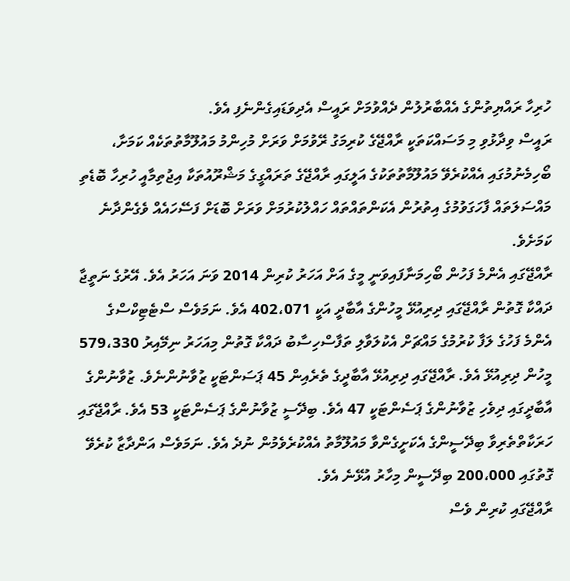ހުރިހާ ރައްޔިތުންގެ އެއްބާރުލުން ދެއްވުމަށް ރައީސް އެދިވަޑައިގެންނެފި އެވެ.
ރައީސް ވިދާޅުވި މި މަސައްކަތަކީ ރާއްޖޭގެ ކުރިމަގު ރޭވުމަށް ވަރަށް މުހިންމު މައުލޫމާތުތަކެއް ކަމަށާ، ބޯހިމެނުމުގައި އެއްކުރެވޭ މައުލޫމާތުތަކުގެ އަލީގައި ރާއްޖޭގެ ތަރައްގީގެ މަޝްރޫއުތަކާ އިޖުތިމާއީ ހުރިހާ ބޮޑެތި މައްސަލަތައް ފާހަގަވުމުގެ އިތުރުން އެކަންތައްތައް ހައްލުކުރުމަށް ވަރަށް ބޮޑަށް ފަސޭހައެއް ވެގެންދާނެ ކަމަށެވެ.
ރާއްޖޭގައި އެންމެ ފަހުން ބޯހިމަނާފައިވަނީ މީގެ އަށް އަހަރު ކުރިން 2014 ވަނަ އަހަރު އެވެ. އޭރުގެ ނަތީޖާ ދައްކާ ގޮތުން ރާއްޖޭގައި ދިރިއުޅޭ މީހުންގެ އާބާދީ އަކީ 402،071 އެވެ. ނަމަވެސް ސްޓެޓިކްސްގެ އެންމެ ފަހުގެ ލަފާ ކުރުމުގެ މައްޗަށް އެކުލަވާލި ތަފާސްހިސާބު ދައްކާ ގޮތުން މިއަހަރު ނިމޭއިރު 579،330 މީހުން ދިރިއުޅޭ އެވެ. ރާއްޖޭގައި ދިރިއުޅޭ އާބާދީގެ ތެރެއިން 45 ޕަސަންޓަކީ ޒުވާނުންނެވެ. ޒުވާނުންގެ އާބާދީގައި ދިވެހި ޒުވާނުންގެ ޕަސެންޓަކީ 47 އެވެ. ބިދޭސީ ޒުވާނުންގެ ޕަސެންޓަކީ 53 އެވެ. ރާއްޖޭގައި ހަރަކާތްތެރިވާ ބިދޭސީންގެ އެކަށީގެންވާ މައުލޫމާތު އެއްކުރެވެމުން ނުދެ އެވެ. ނަމަވެސް އަންދާޒާ ކުރެވޭ ގޮތުގައި 200،000 ބިދޭސީން މިހާރު އުޅޭނެ އެވެ.
ރާއްޖޭގައި ކުރިން ވެސް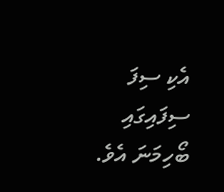އެކި ސިފަ ސިފައިގައި ބޯހިމަނަ އެވެ.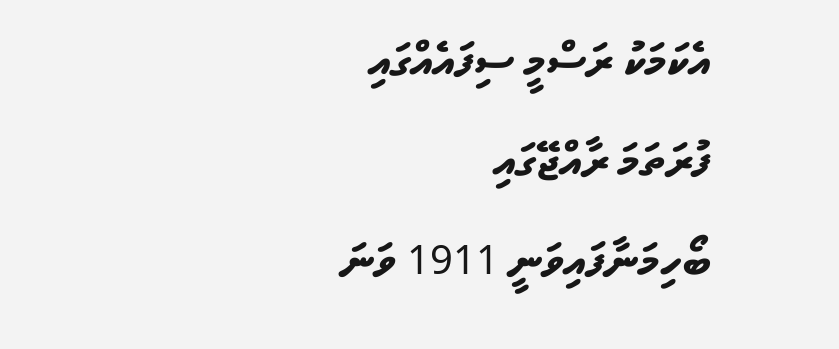އެކަމަކު ރަސްމީ ސިފައެއްގައި ފުރަތަމަ ރާއްޖޭގައި ބޯހިމަނާފައިވަނީ 1911 ވަނަ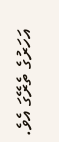އަހަރުގެ ތެރޭގަ އެވެ.